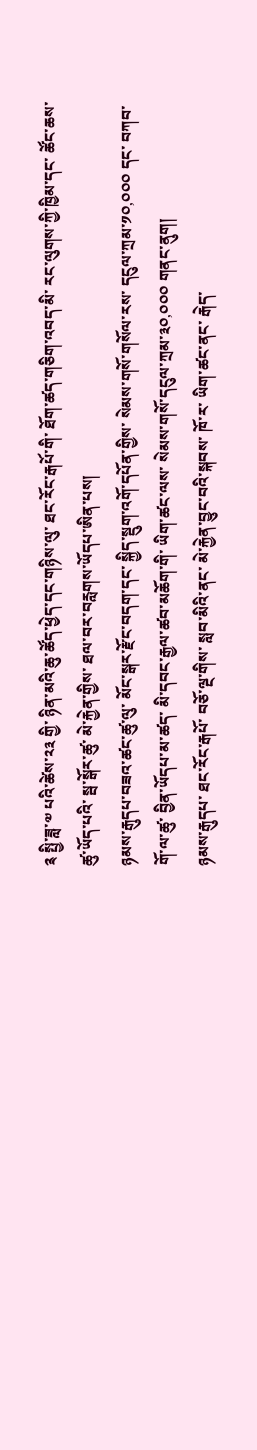༉ སྤྱི་ཟླ་༧ པའི་ཚེས་༢༣ གྱི་ ཉིན་མའི་ཆུ་ཚོད་ཕྱེད་དང་གཉིས་ལུ་ ཐང་རོང་རྒཔོ་གི་ ཐོག་ཚད་གཅིག་འབད་མི་ རང་ལུགས་ཀྱི་ཁྱིམ་དང་ ཚོང་ཆས་ཚུ་ཡོད་པའི་ སྦ་སྒོར་ཚུ་ མེ་རྐྱེན་གྱིས་ ཐལ་བར་བརླགས་ཡོདཔ་ཨིན་པས།
ཉམས་རྒུདཔ་བཟའ་ཚང་ཚུ་ལུ་ མོང་སྒར་རྫོང་བདག་དང་ སྐྱིད་སྡུག་འགོ་དཔོན་གྱིས་ སེམས་གསོ་གསོལ་རས་ དངུལ་ཀྲམ་༡༠,༠༠༠ དང་ བཀབ་གོ་ལ་ཚུ་ བྱིན་ཡོདཔ་མ་ཚད་ མི་དབང་རྒྱལ་ཚབ་མཆོག་གི་ ཡིག་ཚང་ལས་ སེམས་གསོ་དངུལ་ཀྲམ་༣༠,༠༠༠ གནང་ནུག།
ཉམས་རྒུདཔ་ ཐང་རོང་རྒཔོ་ བཅོ་ལྔ་གིས་ སླབ་མིའི་ནང་ མེ་རྐྱེན་བྱུང་བའི་སྐབས་ ཁོ་ར་ ཡིག་ཚང་ནང་ རྒེད་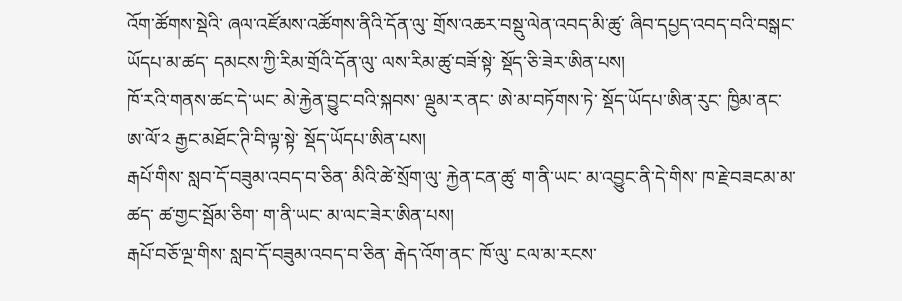འོག་ཚོགས་སྡེའི་ ཞལ་འཛོམས་འཚོགས་ནིའི་དོན་ལུ་ གྲོས་འཆར་བསྡུ་ལེན་འབད་མི་ཚུ་ ཞིབ་དཔྱད་འབད་བའི་བསྒང་ཡོདཔ་མ་ཚད་ དམངས་ཀྱི་རིམ་གྲོའི་དོན་ལུ་ ལས་རིམ་ཚུ་བཟོ་སྟེ་ སྡོད་ཅི་ཟེར་ཨིན་པས།
ཁོ་རའི་གནས་ཚང་དེ་ཡང་ མེ་རྐྱེན་བྱུང་བའི་སྐབས་ ལྡུམ་ར་ནང་ ཨེ་མ་བཏོགས་ཏེ་ སྡོད་ཡོདཔ་ཨིན་རུང་ ཁྱིམ་ནང་ ཨ་ལོ་༢ རྒྱང་མཐོང་ཊི་བི་ལྟ་སྟེ་ སྡོད་ཡོདཔ་ཨིན་པས།
རྒཔོ་གིས་ སླབ་དོ་བཟུམ་འབད་བ་ཅིན་ མིའི་ཚེ་སྲོག་ལུ་ རྐྱེན་ངན་ཚུ་ ག་ནི་ཡང་ མ་འབྱུང་ནི་དེ་གིས་ ཁ་རྗེ་བཟངམ་མ་ཚད་ ཚ་གྱང་སྦོམ་ཅིག་ ག་ནི་ཡང་ མ་ལང་ཟེར་ཨིན་པས།
རྒཔོ་བཅོ་ལྔ་གིས་ སླབ་དོ་བཟུམ་འབད་བ་ཅིན་ རྒེད་འོག་ནང་ ཁོ་ལུ་ ངལ་མ་རངས་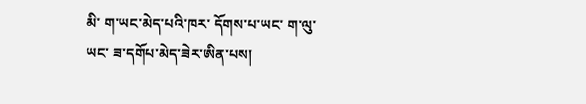མི་ ག་ཡང་མེད་པའི་ཁར་ དོགས་པ་ཡང་ ག་ལུ་ཡང་ ཟ་དགོཔ་མེད་ཟེར་ཨིན་པས།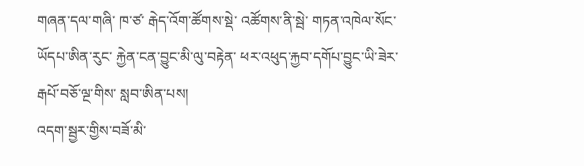གཞན་དལ་གཞི་ ཁ་ཙ་ རྒེད་འོག་ཚོགས་སྡེ་ འཚོགས་ནི་སྦེ་ གཏན་འཁེལ་སོང་ཡོདཔ་ཨིན་རུང་ རྐྱེན་ངན་བྱུང་མི་ལུ་བརྟེན་ ཕར་འཕུད་རྐྱབ་དགོཔ་བྱུང་ཡི་ཟེར་ རྒཔོ་བཅོ་ལྔ་གིས་ སླབ་ཨིན་པས།
འདག་སྦྱར་གྱིས་བཟོ་མི་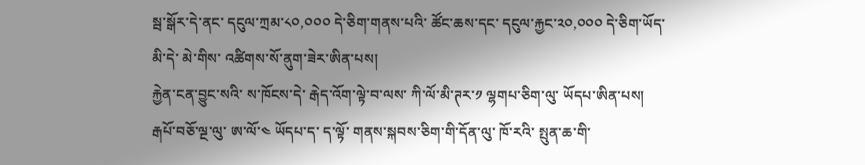སྦ་སྒོར་དེ་ནང་ དངུལ་ཀྲམ་༨༠,༠༠༠ དེ་ཅིག་གནས་པའི་ ཚོང་ཆས་དང་ དངུལ་རྐྱང་༢༠,༠༠༠ དེ་ཅིག་ཡོད་མི་དེ་ མེ་གིས་ འཚིགས་སོ་ནུག་ཟེར་ཨིན་པས།
རྐྱེན་ངན་བྱུང་སའི་ ས་ཁོངས་དེ་ རྒེད་འོག་ལྟེ་བ་ལས་ ཀི་ལོ་མི་ཊར་༡ ལྷགཔ་ཅིག་ལུ་ ཡོདཔ་ཨིན་པས།
རྒཔོ་བཅོ་ལྔ་ལུ་ ཨ་ལོ་༤ ཡོདཔ་ད་ ད་ལྟོ་ གནས་སྐབས་ཅིག་གི་དོན་ལུ་ ཁོ་རའི་ སྤུན་ཆ་གི་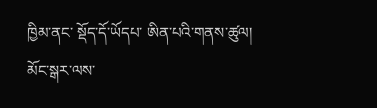ཁྱིམ་ནང་ སྡོད་དོ་ཡོདཔ་ ཨིན་པའི་གནས་ཚུལ།
མོང་སྒར་ལས་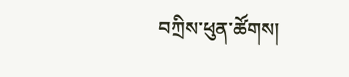བཀྲིས་ཕུན་ཚོགས།